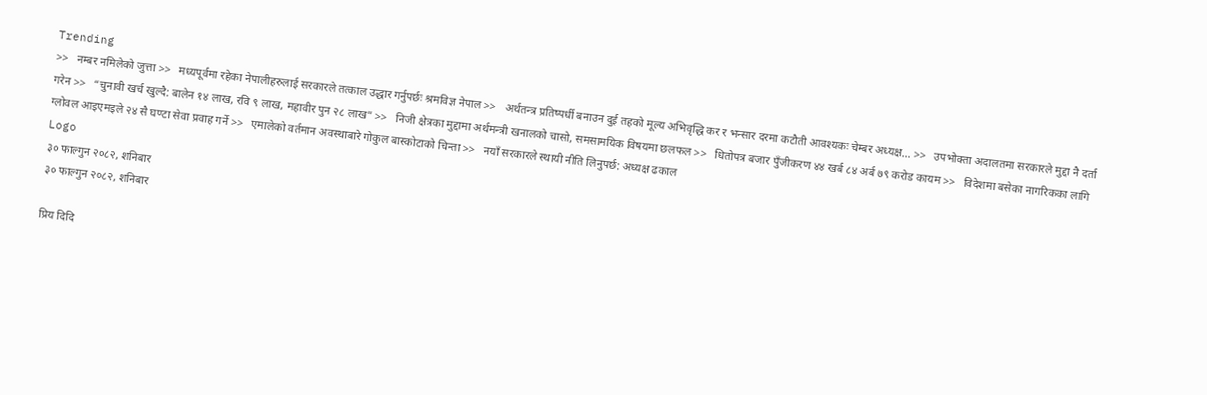Trending
>>   नम्बर नमिलेको जुत्ता >>   मध्यपूर्वमा रहेका नेपालीहरुलाई सरकारले तत्काल उद्धार गर्नुपर्छः श्रमविज्ञ नेपाल >>   अर्थतन्त्र प्रतिष्पर्धी बनाउन दुई तहको मूल्य अभिवृद्धि कर र भन्सार दरमा कटौती आवश्यकः चेम्बर अध्यक्ष… >>   उपभोक्ता अदालतमा सरकारले मुद्दा नै दर्ता गरेन >>   “चुनावी खर्च खुल्दै: बालेन १४ लाख, रवि ९ लाख, महावीर पुन २८ लाख” >>   निजी क्षेत्रका मुद्दामा अर्थमन्त्री खनालको चासो, समसामयिक विषयमा छलफल >>   धितोपत्र बजार पुँजीकरण ४४ खर्ब ८४ अर्ब ७९ करोड कायम >>   विदेशमा बसेका नागरिकका लागि ग्लोवल आइएमइले २४ सै घण्टा सेवा प्रवाह गर्ने >>   एमालेको वर्तमान अवस्थाबारे गोकुल बास्कोटाको चिन्ता >>   नयाँ सरकारले स्थायी नीति लिनुपर्छ: अध्यक्ष ढकाल
Logo
३० फाल्गुन २०८२, शनिबार
३० फाल्गुन २०८२, शनिबार

प्रिय दिदि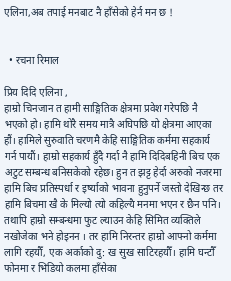एलिना,अब तपाई मनबाट नै हाँसेको हेर्न मन छ !


  • रचना रिमाल

प्रिय दिदि एलिना ,
हाम्रो चिनजान त हामी साङ्गितिक क्षेत्रमा प्रवेश गरेपछि नै भएको हो। हामि थोरै समय मात्रै अघिपछि यो क्षेत्रमा आएका हौं। हामिले सुरुवाति चरणमै केहि साङ्गितिक कर्ममा सहकार्य गर्न पायौं। हाम्रो सहकार्य हुँदै गर्दा नै हामि दिदिबहिनी बिच एक अटुट सम्बन्ध बनिसकेको रहेछ। हुन त झट्ट हेर्दा अरुको नजरमा हामि बिच प्रतिस्पर्धा र इर्ष्याको भावना हुनुपर्ने जस्तो देखिन्छ तर हामि बिचमा खै के मिल्यो त्यो कहिल्यै मनमा भएन र छैन पनि। तथापि हाम्रो सम्बन्धमा फुट ल्याउन केहि सिमित व्यक्तिले नखोजेका भने होइनन । तर हामि निरन्तर हाम्रो आफ्नो कर्ममा लागि रहयौँ, एक अर्काको दु: ख सुख साटिरहयौँ। हामि घन्टौँ फोनमा र भिडियो कलमा हाँसेका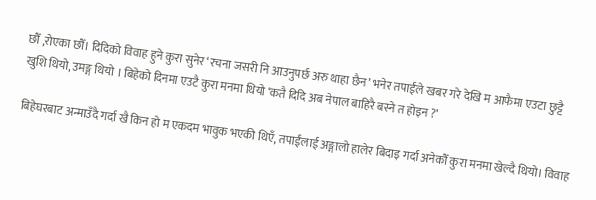छौँ ,रोएका छौँ। दिदिको विवाह हुने कुरा सुनेर ‘रचना जसरी नि आउनुपर्छ अरु थाहा छैन’ भनेर तपाईंले खबर गरे देखि म आफैमा एउटा छुट्टै खुशि थियो, उमङ्ग थियो । बिहेको दिनमा एउटै कुरा मनमा थियो ‘कतै दिदि अब नेपाल बाहिरै बस्ने त होइन ?’

बिहेघरबाट अन्माउँदै गर्दा खै किन हो म एकदम भावुक भएकी थिएँ, तपाईंलाई अङ्गालो हालेर बिदाइ गर्दा अनेकौँ कुरा मनमा खेल्दै थियो। विवाह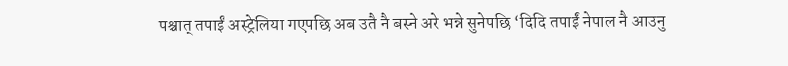पश्चात् तपाईं अस्ट्रेलिया गएपछि अब उतै नै बस्ने अरे भन्ने सुनेपछि ‘दिदि तपाईं नेपाल नै आउनु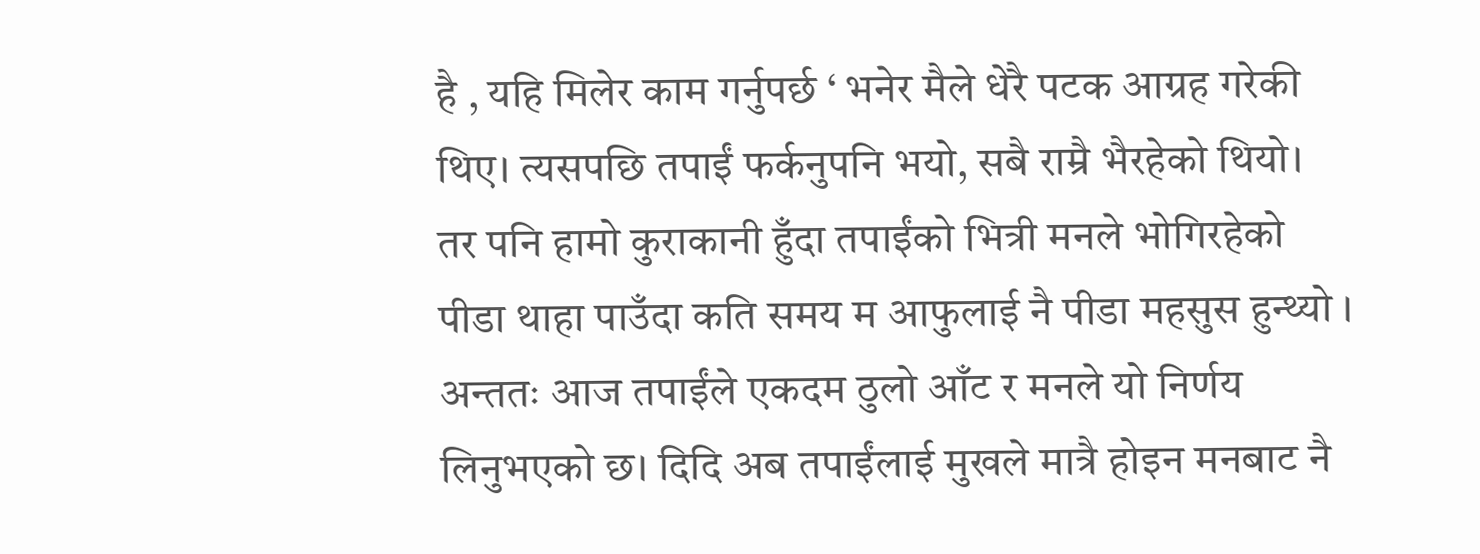है , यहि मिलेर काम गर्नुपर्छ ‘ भनेर मैले धेरै पटक आग्रह गरेकी थिए। त्यसपछि तपाईं फर्कनुपनि भयो, सबै राम्रै भैरहेको थियो। तर पनि हामो कुराकानी हुँदा तपाईंको भित्री मनले भोगिरहेको पीडा थाहा पाउँदा कति समय म आफुलाई नै पीडा महसुस हुन्थ्यो । अन्ततः आज तपाईंले एकदम ठुलो आँट र मनले यो निर्णय लिनुभएको छ। दिदि अब तपाईंलाई मुखले मात्रै होइन मनबाट नै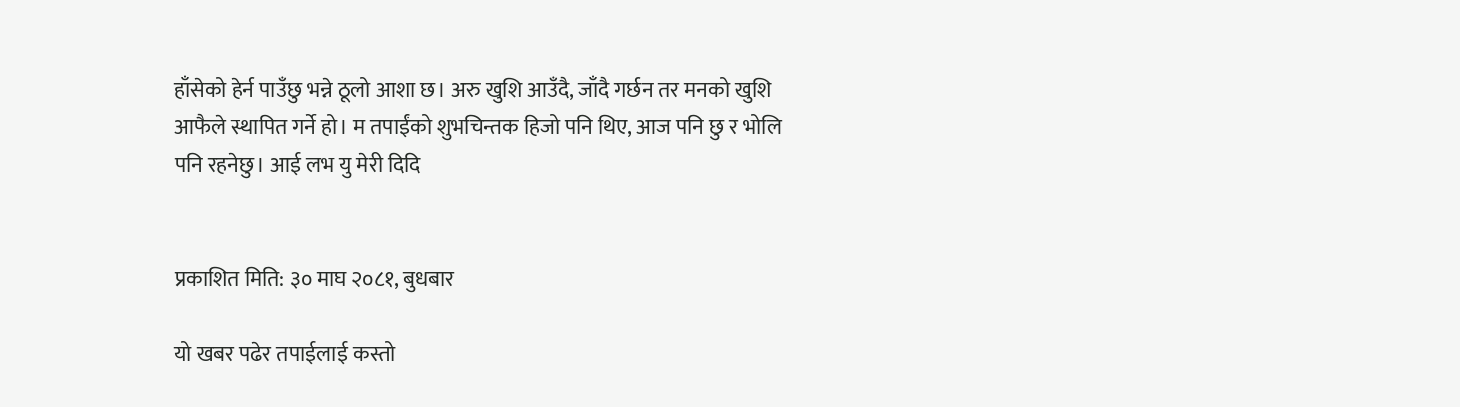हाँसेको हेर्न पाउँछु भन्ने ठूलो आशा छ। अरु खुशि आउँदै, जाँदै गर्छन तर मनको खुशि आफैले स्थापित गर्ने हो। म तपाईंको शुभचिन्तक हिजो पनि थिए, आज पनि छु र भोलि पनि रहनेछु। आई लभ यु मेरी दिदि


प्रकाशित मिति: ३० माघ २०८१, बुधबार

यो खबर पढेर तपाईलाई कस्तो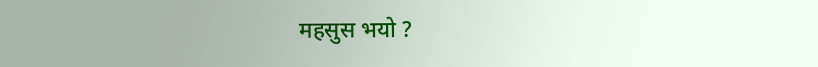महसुस भयो ?